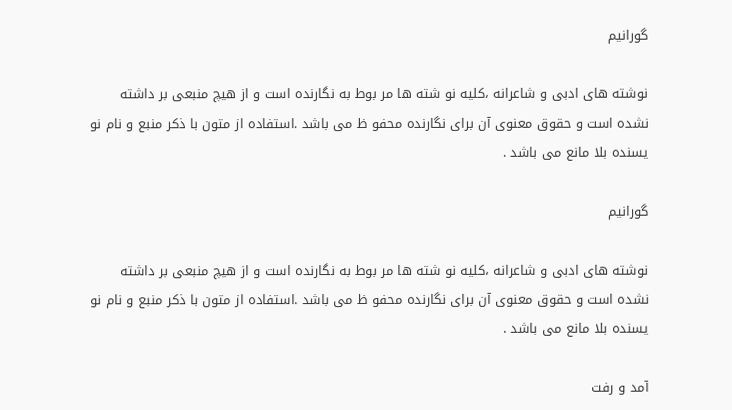گورانیم

نوشته های ادبی و شاعرانه ،کلیه نو شته ها مر بوط به نگارنده است و از هیچ منبعی بر داشته نشده است و حقوق معنوی آن برای نگارنده محفو ظ می باشد .استفاده از متون با ذکر منبع و نام نو یسنده بلا مانع می باشد .

گورانیم

نوشته های ادبی و شاعرانه ،کلیه نو شته ها مر بوط به نگارنده است و از هیچ منبعی بر داشته نشده است و حقوق معنوی آن برای نگارنده محفو ظ می باشد .استفاده از متون با ذکر منبع و نام نو یسنده بلا مانع می باشد .

آمد و رفت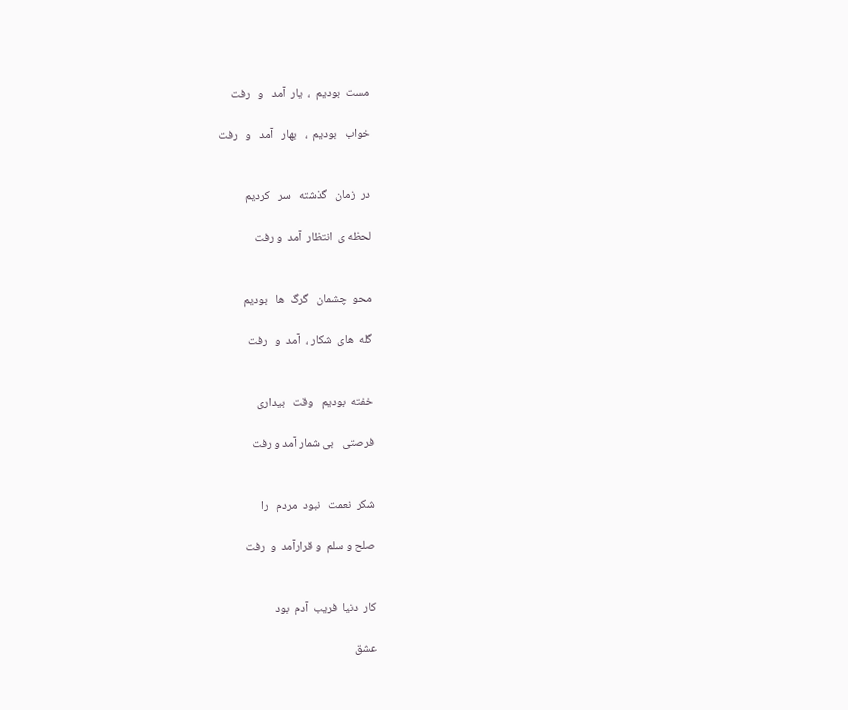مست  بودیم  ،  یار  آمد   و   رفت

خواب   بودیم  ،   بهار   آمد   و   رفت


در  زمان   گذشته   سر   کردیم

لحظه ی  انتظار  آمد  و رفت


محو  چشمان   گرگ  ها   بودیم

گله  های  شکار ،  آمد  و   رفت


خفته  بودیم   وقت   بیداری

فرصتی   بی شمار آمد و رفت


شکر  نعمت   نبود  مردم   را

صلح و سلم  و قرارآمد  و  رفت


کار  دنیا  فریب  آدم  بود

عشق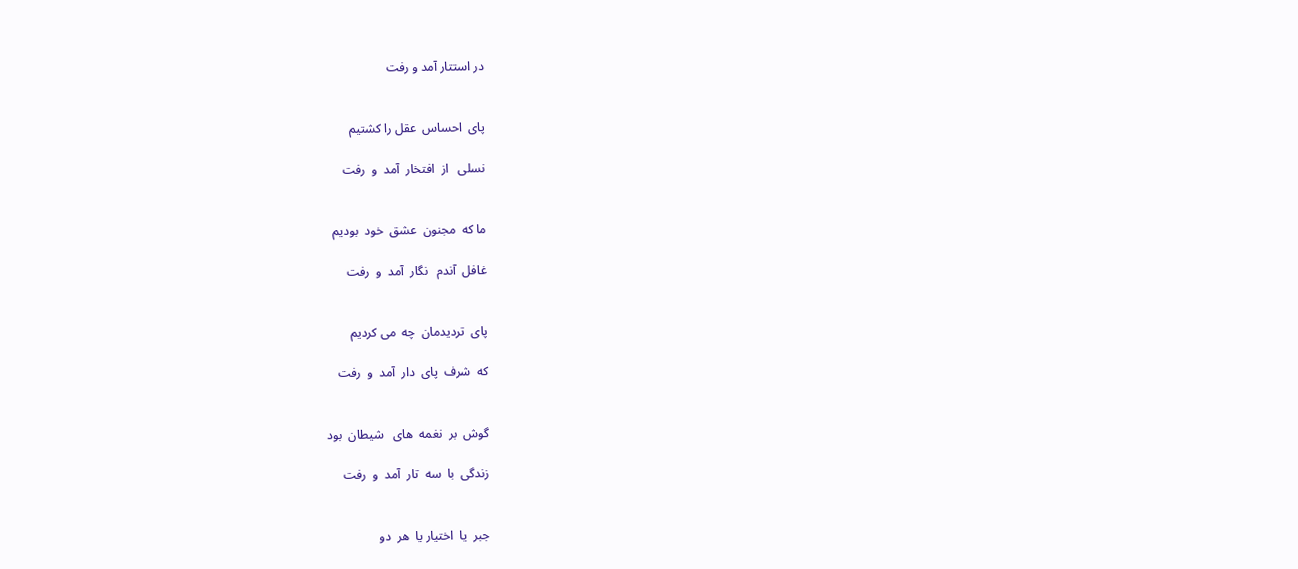در استتار آمد و رفت


پای  احساس  عقل را کشتیم

نسلی   از  افتخار  آمد  و  رفت


ما که  مجنون  عشق  خود  بودیم

غافل  آندم   نگار  آمد  و  رفت


پای  تردیدمان  چه  می کردیم

که  شرف  پای  دار  آمد  و  رفت


گوش  بر  نغمه  های   شیطان  بود

زندگی  با  سه  تار  آمد  و  رفت


جبر  یا  اختیار یا  هر  دو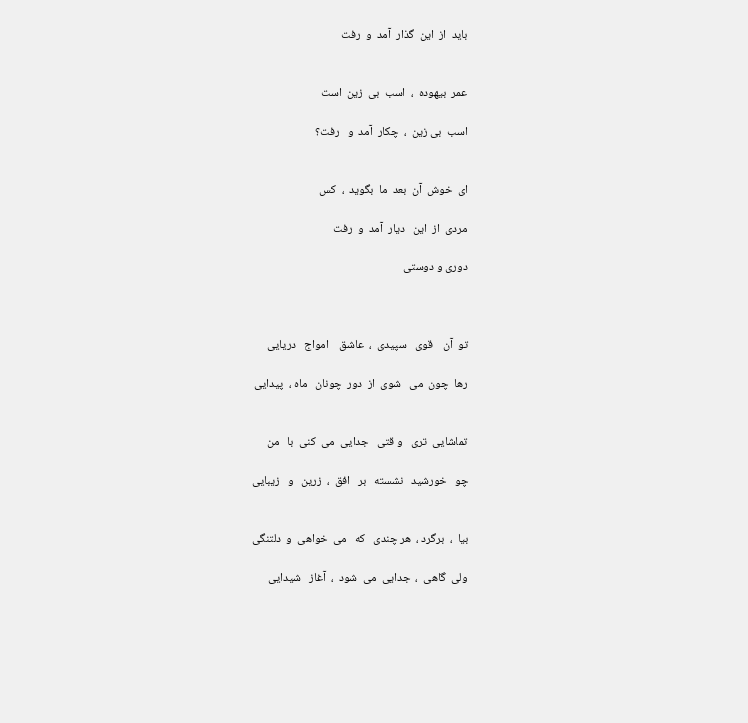باید  از  این  گذار  آمد  و  رفت


عمر  بیهوده  ،  اسب  بی  زین  است

اسب  بی زین  ،  چکار  آمد  و   رفت؟


ای  خوش  آن  بعد  ما  بگوید  ،  کس

مردی  از  این   دیار  آمد  و  رفت

دوری و دوستی



تو  آن    قوی   سپیدی  ،  عاشق    امواج   دریایی

رها  چون  می   شوی  از  دور  چونان   ماه ،  پیدایی


تماشایی  تری   و قتی   جدایی  می  کنی  با   من

چو   خورشید   نشسته   بر   افق  ،  زرین   و   زیبایی


بیا  ،  برگرد ،  هر چندی   که   می  خواهی  و  دلتنگی

ولی  گاهی  ،  جدایی  می  شود  ،  آغاز   شیدایی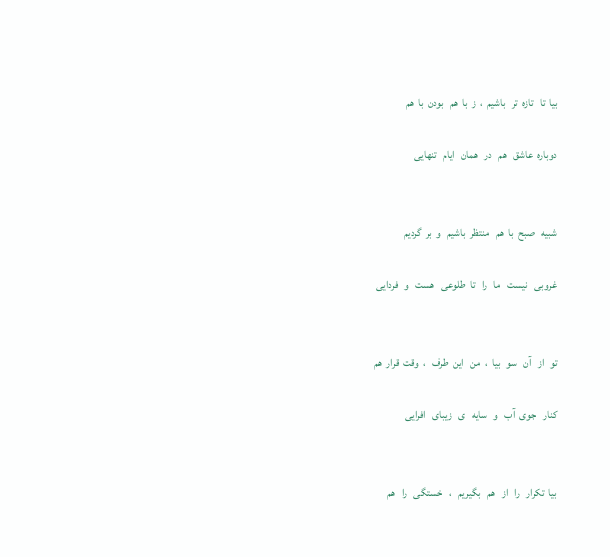بیا  تا   تازه  تر   باشیم  ،  ز  با  هم   بودن  با  هم

دوباره  عاشق   هم   در   همان   ایام   تنهایی


شبیه   صبح  با  هم   منتظر  باشیم   و  بر  گردیم

غروبی   نیست   ما   را   تا  طلوعی   هست   و   فردایی


تو   از   آن   سو   بیا  ،  من   این  طرف   ،  وقت  قرار  هم

کنار   جوی  آب   و   سایه   ی   زیبای   افرایی


بیا  تکرار   را   از   هم   بگیریم   ،   خستگی   را   هم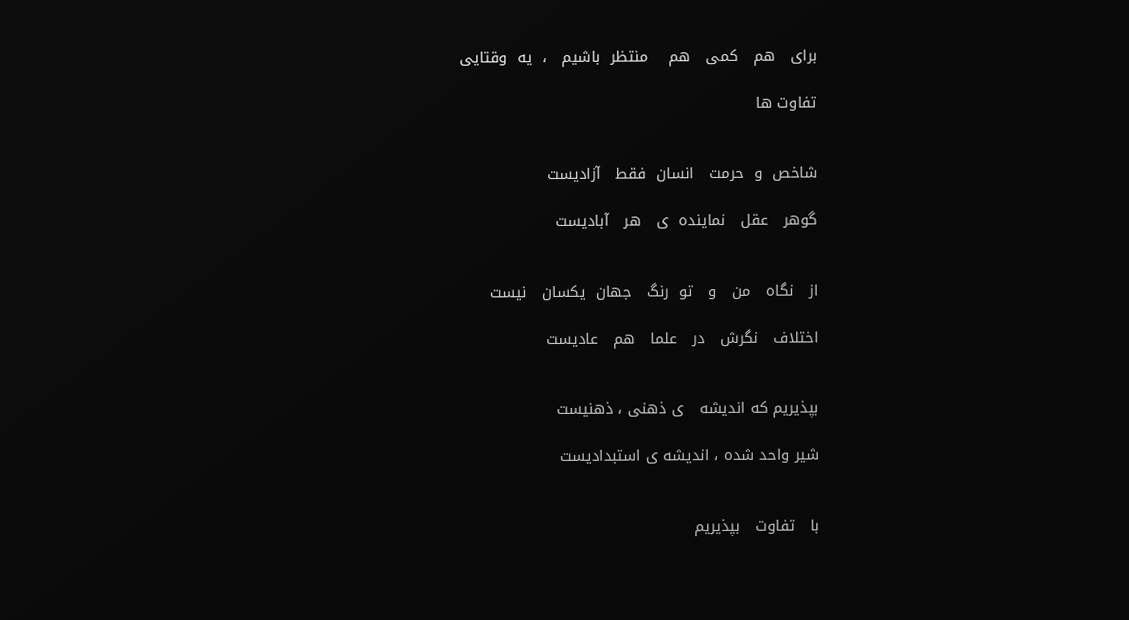برای   هم   کمی   هم    منتظر  باشیم   ،  یه  وقتایی

تفاوت ها


شاخص  و  حرمت   انسان  فقط   آزادیست

گوهر   عقل   نماینده  ی   هر   آبادیست


از   نگاه   من   و   تو  رنگ   جهان  یکسان   نیست

اختلاف   نگرش   در   علما   هم   عادیست


بپذیریم که اندیشه   ی ذهنی ، ذهنیست

شیر واحد شده ، اندیشه ی استبدادیست


با   تفاوت   بپذیریم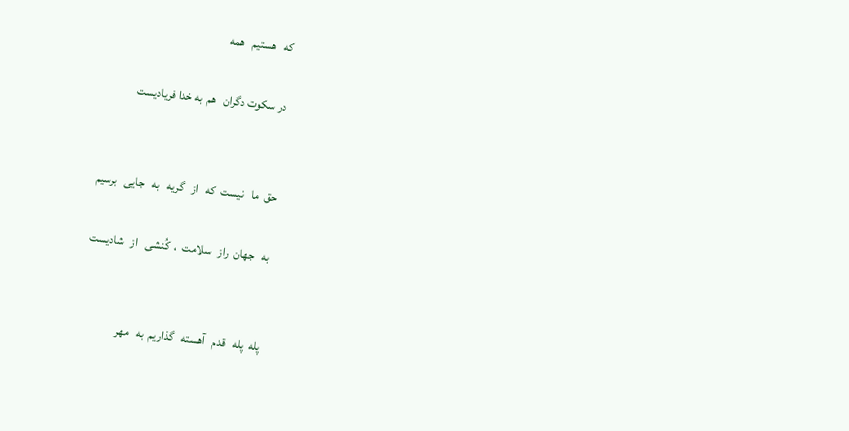که   هستیم   همه

در سکوت دگران   هم  به خدا فریادیست


حق  ما   نیست  که   از   گریه   به   جایی   برسیم

به   جهان  راز   سلامت  ،  کُنشی   از   شادیست


پله  پله   قدم   آهسته   گذاریم  به   مهر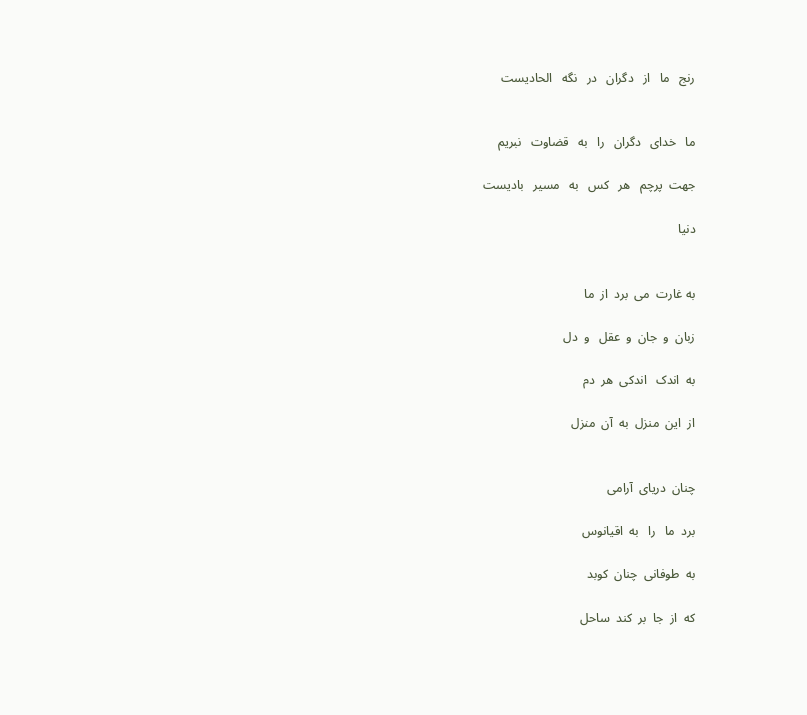رنج   ما   از   دگران   در   نگه   الحادیست


ما   خدای   دگران   را   به   قضاوت   نبریم

جهت  پرچم   هر   کس   به   مسیر   بادیست

دنیا


به غارت  می  برد  از  ما

زبان  و  جان  و  عقل   و  دل

به  اندک   اندکی  هر  دم

از  این  منزل  به  آن  منزل


چنان  دریای  آرامی

برد  ما   را   به  اقیانوس

به  طوفانی  چنان  کوبد

که  از  جا  بر  کند  ساحل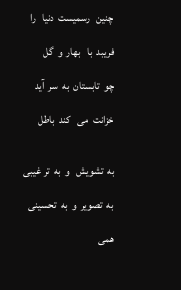چنین   رسمیست  دنیا   را

فریبد  با   بهار  و  گل

چو  تابستان  به  سر  آید

خزانت  می   کند  باطل


به  تشویش   و  به  تر غیبی

به  تصویر  و  به  تحسینی

همی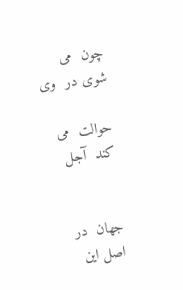چون  می  شوی در  وی

حوالت  می  کند  آجل


جهان  در  اصل این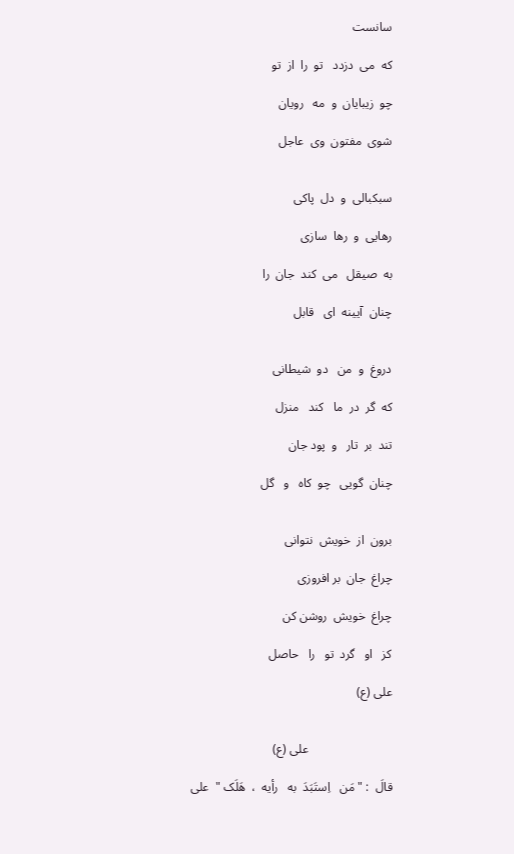سانست

که  می  دزدد   تو  را  از  تو

چو  زیبایان  و  مه   رویان

شوی  مفتون  وی  عاجل


سبکبالی  و  دل  پاکی

رهایی  و  رها  سازی

به  صیقل   می  کند  جان  را

چنان  آیینه  ای   قابل


دروغ  و  من   دو  شیطانی

که  گر  در  ما   کند   منزل

تند  بر  تار   و  پود جان

چنان  گویی   چو  کاه   و   گل


برون  از  خویش  نتوانی

چراغ  جان  بر افروزی

چراغ  خویش  روشن کن

کز   او   گرد  تو   را   حاصل

علی (ع)


                           علی (ع)

قالَ  : " مَن   اِستَبَدَ  به   رأیه  ،  هَلَک "  علی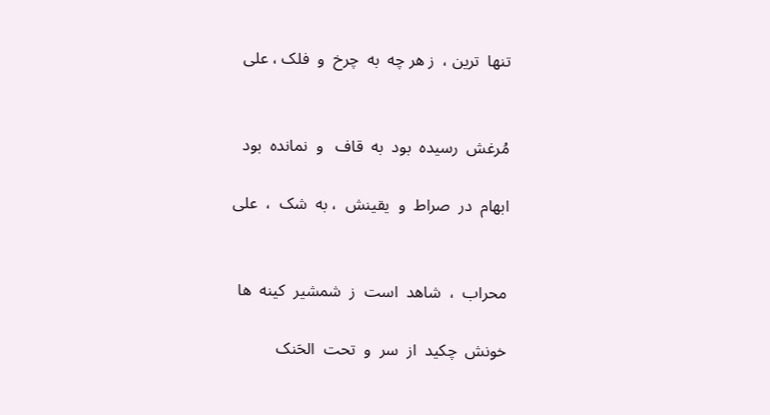تنها  ترین ،  ز هر چه  به  چرخ  و  فلک ، علی


مُرغش  رسیده  بود  به  قاف   و  نمانده  بود

ابهام  در  صراط  و  یقینش  ، به  شک  ،  علی


محراب  ،  شاهد  است  ز  شمشیر  کینه  ها

خونش  چکید  از  سر  و  تحت  الحَنک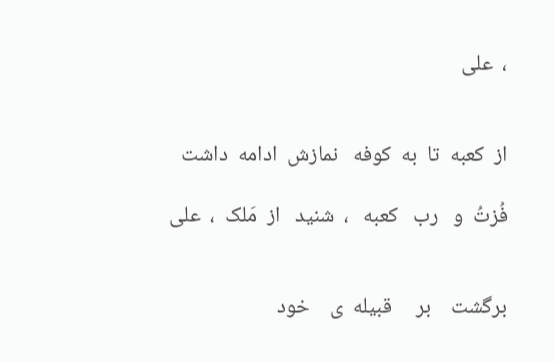،  علی


از  کعبه  تا  به  کوفه   نمازش  ادامه  داشت

فُزتُ  و   رب   کعبه   ،  شنید   از  مَلک  ،  علی


برگشت    بر     قبیله  ی    خود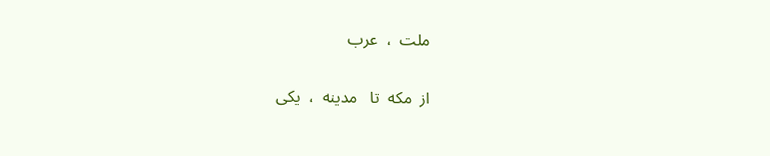ملت  ،  عرب

از  مکه  تا   مدینه  ،  یکی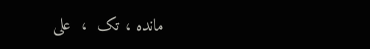مانده ، تک  ،  علی